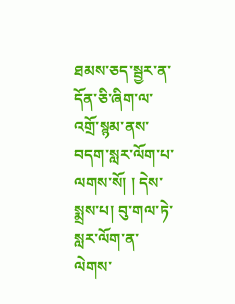ཐམས་ཅད་སྦྱར་ན་དོན་ཅི་ཞིག་ལ་འགྲོ་སྙམ་ནས་བདག་སླར་ལོག་པ་ལགས་སོ། ། དེས་སྨྲས་པ། བུ་གལ་ཏེ་སླར་ལོག་ན་ལེགས་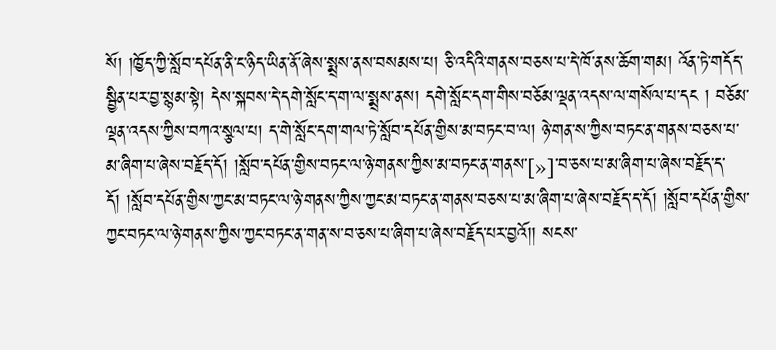སོ། །ཁྱོད་ཀྱི་སློབ་དཔོན་ནི་ང་ཉིད་ཡིན་ནོ་ཞེས་སྨྲས་ནས་བསམས་པ། ཅི་འདིའི་གནས་བཅས་པ་དེ་ཁོ་ནས་ཆོག་གམ། འོན་ཏེ་གདོད་སྦྱིན་པར་བྱ་སྙམ་སྟེ། དེས་སྐབས་དེ་དགེ་སློང་ད་ག་ལ་སྨྲས་ནས། དགེ་སློང་དག་གིས་བཅོམ་ལྡན་འདས་ལ་གསོལ་པ་དང ། བཅོམ་ལྡན་འདས་ཀྱིས་བཀའ་སྩལ་པ། ད་གེ་སློང་དག་གལ་ཏེ་སློབ་དཔོན་གྱིས་མ་བཏང་བ་ལ། ཉེ་གན་ས་ཀྱིས་བཏང་ན་གནས་བཅས་པ་མ་ཞིག་པ་ཞེས་བརྗོད་དོ། །སློབ་དཔོན་གྱིས་བཏང་ལ་ཉེ་གནས་ཀྱིས་མ་བཏང་ན་གནས་[»]་བ་ཅས་པ་མ་ཞིག་པ་ཞེས་བརྗོད་ད་དོ། །སློབ་དཔོན་གྱིས་ཀྱང་མ་བཏང་ལ་ཉེ་གནས་ཀྱིས་ཀྱང་མ་བཏང་ན་གནས་བཅས་པ་མ་ཞིག་པ་ཞེས་བརྗོད་ད་དོ། །སློབ་དཔོན་གྱིས་ཀྱང་བཏང་ལ་ཉེ་གནས་ཀྱིས་ཀྱང་བཏང་ན་གན་ས་བ་ཅས་པ་ཞིག་པ་ཞེས་བརྗོད་པར་བྱའོ།། སངས་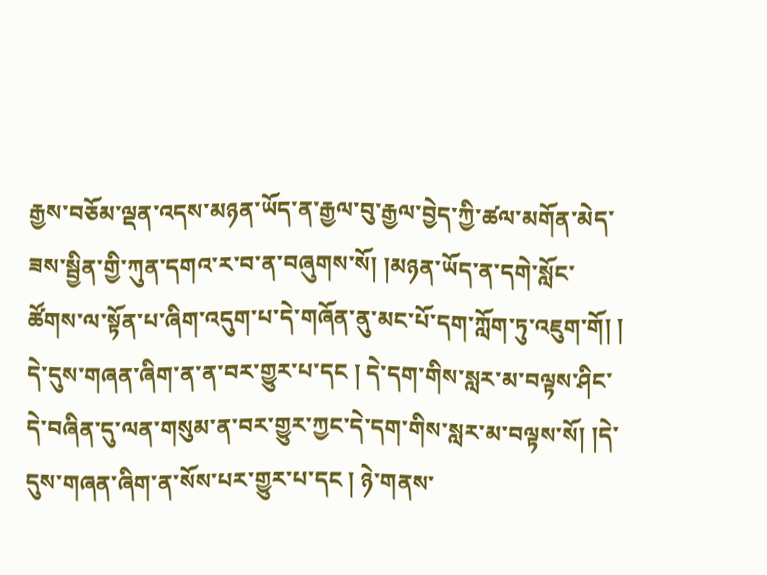རྒྱས་བཅོམ་ལྡན་འདས་མཉན་ཡོད་ན་རྒྱལ་བུ་རྒྱལ་བྱེད་ཀྱི་ཚལ་མགོན་མེད་ཟས་སྦྱིན་གྱི་ཀུན་དགའ་ར་བ་ན་བཞུགས་སོ། །མཉན་ཡོད་ན་དགེ་སློང་ཚོགས་ལ་སྟོན་པ་ཞིག་འདུག་པ་དེ་གཞོན་ནུ་མང་པོ་དག་ཀློག་ཏུ་འཇུག་གོ། ། དེ་དུས་གཞན་ཞིག་ན་ན་བར་གྱུར་པ་དང ། དེ་དག་གིས་སླར་མ་བལྟས་ཤིང་དེ་བཞིན་དུ་ལན་གསུམ་ན་བར་གྱུར་ཀྱང་དེ་དག་གིས་སླར་མ་བལྟས་སོ། །དེ་དུས་གཞན་ཞིག་ན་སོས་པར་གྱུར་པ་དང ། ཉེ་གནས་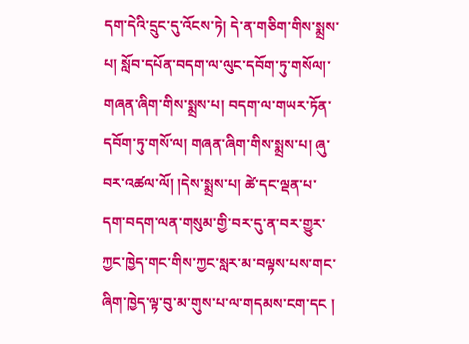དག་དེའི་དྲུང་དུ་འོངས་ཏེ། དེ་ན་གཅིག་གིས་སྨྲས་པ། སློབ་དཔོན་བདག་ལ་ལུང་དབོག་ཏུ་གསོལ།་གཞན་ཞིག་གིས་སྨྲས་པ། བདག་ལ་གཡར་ཏོན་དབོག་ཏུ་གསོ་ལ། གཞན་ཞིག་གིས་སྨྲས་པ། ཞུ་བར་འཚལ་ལོ། །དེས་སྨྲས་པ། ཚེ་དང་ལྡན་པ་
དག་བདག་ལན་གསུམ་གྱི་བར་དུ་ན་བར་གྱུར་ཀྱང་ཁྱེད་གང་གིས་ཀྱང་སླར་མ་བལྟས་པས་གང་ཞིག་ཁྱེད་ལྟ་བུ་མ་གུས་པ་ལ་གདམས་ངག་དང །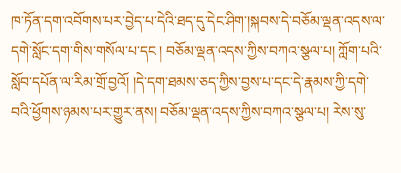ཁ་ཏོན་དག་འབོགས་པར་བྱེད་པ་དེའི་ཐད་དུ་དེང་ཤིག་།སྐབས་དེ་བཅོམ་ལྡན་འདས་ལ་དགེ་སློང་དག་གིས་གསོལ་པ་དང ། བཅོམ་ལྡན་འདས་ཀྱིས་བཀའ་སྩལ་པ། ཀློག་པའི་སློབ་དཔོན་ལ་རིམ་གྲོ་བྱའོ། །དེ་དག་ཐམས་ཅད་ཀྱིས་བྱས་པ་དང་དེ་རྣམས་ཀྱི་དགེ་བའི་ཕྱོགས་ཉམས་པར་གྱུར་ནས། བཅོམ་ལྡན་འདས་ཀྱིས་བཀའ་སྩལ་པ། རེས་སུ་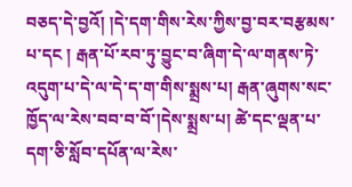བཅད་དེ་བྱའོ། །དེ་དག་གིས་རེས་ཀྱིས་བྱ་བར་བརྩམས་པ་དང ། རྒན་པོ་རབ་ཏུ་བྱུང་བ་ཞིག་དེ་ལ་གནས་ཏེ་འདུག་པ་དེ་ལ་དེ་ད་ག་གིས་སྨྲས་པ། རྒན་ཞུགས་སང་ཁྱོད་ལ་རེས་བབ་བ་བོ་།དེས་སྨྲས་པ། ཚེ་དང་ལྡན་པ་དག་ཅི་སློབ་དཔོན་ལ་རེས་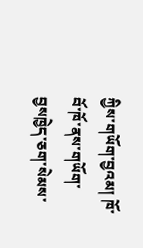ཀྱིས་གཡོག་བྱའམ། ཁོ་བོ་ཁོ་ནས་གཡོག་བྱསཁྱེད་ཅག་སེམས་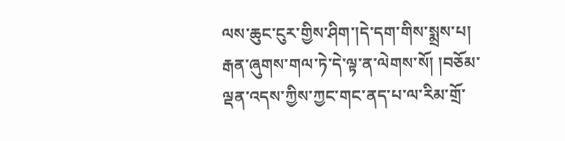ལས་ཆུང་ངུར་གྱིས་ཤིག་།དེ་དག་གིས་སྨྲས་པ། རྒན་ཞུགས་གལ་ཏེ་དེ་ལྟ་ན་ལེགས་སོ། །བཅོམ་ལྡན་འདས་ཀྱིས་ཀྱང་གང་ནད་པ་ལ་རིམ་གྲོ་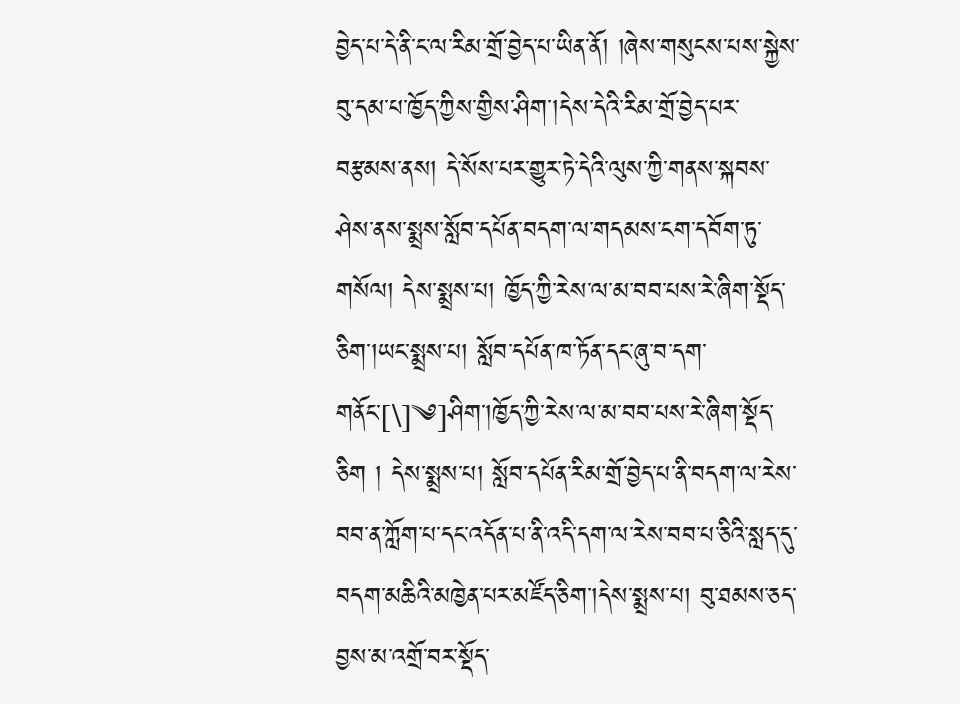བྱེད་པ་དེ་ནི་ང་ལ་རིམ་གྲོ་བྱེད་པ་ཡིན་ནོ། །ཞེས་གསུངས་པས་སྐྱེས་བུ་དམ་པ་ཁྱོད་ཀྱིས་གྱིས་ཤིག་།དེས་དེའི་རིམ་གྲོ་བྱེད་པར་བརྩམས་ནས། དེ་སོས་པར་གྱུར་ཏེ་དེའི་ལུས་ཀྱི་གནས་སྐབས་ཤེས་ནས་སྨྲས་སློབ་དཔོན་བདག་ལ་གདམས་ངག་དབོག་ཏུ་གསོལ། དེས་སྨྲས་པ། ཁྱོད་ཀྱི་རེས་ལ་མ་བབ་པས་རེ་ཞིག་སྡོད་ཅིག་།ཡང་སྨྲས་པ། སློབ་དཔོན་ཁ་ཏོན་དང་ཞུ་བ་དག་གནོང་[\]༄]ཤིག་།ཁྱོད་ཀྱི་རེས་ལ་མ་བབ་པས་རེ་ཞིག་སྡོད་ཅིག ། དེས་སྨྲས་པ། སློབ་དཔོན་རིམ་གྲོ་བྱེད་པ་ནི་བདག་ལ་རེས་བབ་ན་ཀློག་པ་དང་འདོན་པ་ནི་འདི་དག་ལ་རེས་བབ་པ་ཅིའི་སླད་དུ་བདག་མཆིའི་མཁྱེན་པར་མཛོད་ཅིག་།དེས་སྨྲས་པ། བུ་ཐམས་ཅད་བྱས་མ་འགྲོ་བར་སྡོད་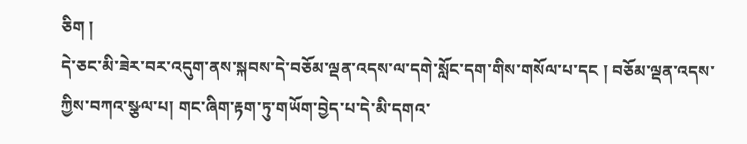ཅིག །
དེ་ཅང་མི་ཟེར་བར་འདུག་ནས་སྐབས་དེ་བཅོམ་ལྡན་འདས་ལ་དགེ་སློང་དག་གིས་གསོལ་པ་དང ། བཅོམ་ལྡན་འདས་ཀྱིས་བཀའ་སྩལ་པ། གང་ཞིག་རྟག་ཏུ་གཡོག་བྱེད་པ་དེ་མི་དགའ་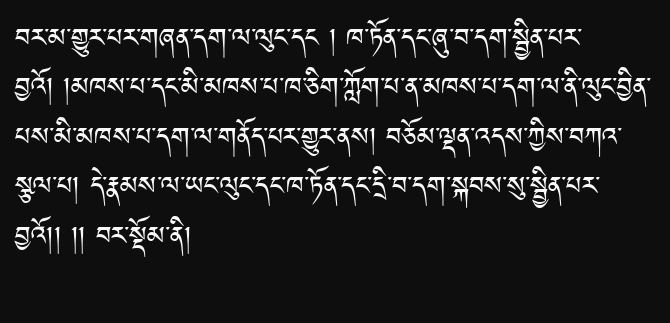བར་མ་གྱུར་པར་གཞན་དག་ལ་ལུང་དང ། ཁ་ཏོན་དང་ཞུ་བ་དག་སྦྱིན་པར་བྱའོ། །མཁས་པ་དང་མི་མཁས་པ་ཁ་ཅིག་ཀློག་པ་ན་མཁས་པ་དག་ལ་ནི་ལུང་བྱིན་པས་མི་མཁས་པ་དག་ལ་གནོད་པར་གྱུར་ནས། བཅོམ་ལྡན་འདས་ཀྱིས་བཀའ་སྩལ་པ། དེ་རྣམས་ལ་ཡང་ལུང་དང་ཁ་ཏོན་དང་དྲི་བ་དག་སྐབས་སུ་སྦྱིན་པར་བྱའོ།། །། བར་སྡོམ་ནི།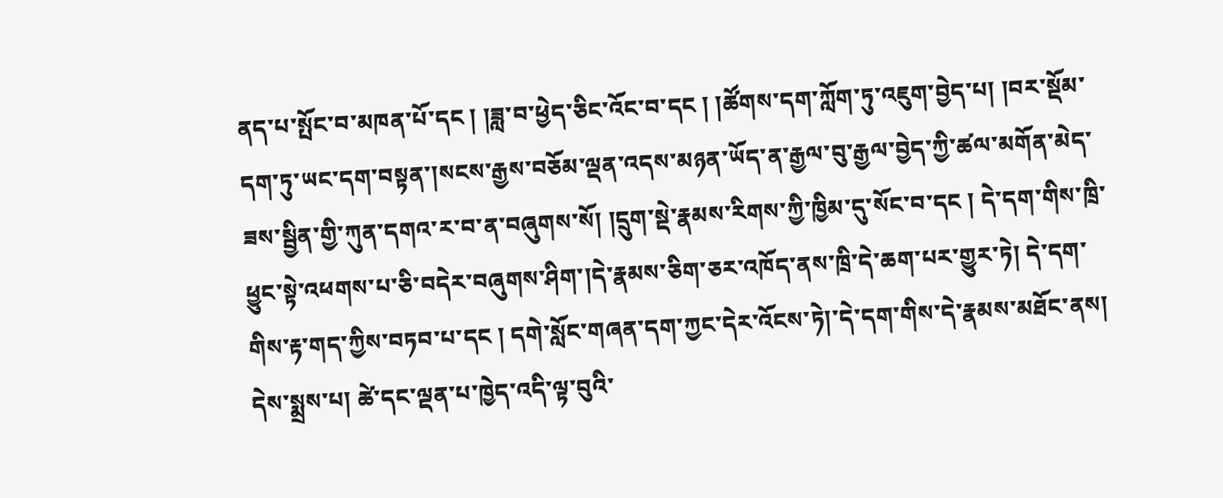ནད་པ་སྤོང་བ་མཁན་པོ་དང ། །ཟླ་བ་ཕྱེད་ཅིང་འོང་བ་དང ། །ཚོགས་དག་ཀློག་ཏུ་འཇུག་བྱེད་པ། །བར་སྡོམ་དག་ཏུ་ཡང་དག་བསྟན་།སངས་རྒྱས་བཅོམ་ལྡན་འདས་མཉན་ཡོད་ན་རྒྱལ་བུ་རྒྱལ་བྱེད་ཀྱི་ཚལ་མགོན་མེད་ཟས་སྦྱིན་གྱི་ཀུན་དགའ་ར་བ་ན་བཞུགས་སོ། །དྲུག་སྡེ་རྣམས་རིགས་ཀྱི་ཁྱིམ་དུ་སོང་བ་དང ། དེ་དག་གིས་ཁྲི་ཕྱུང་སྟེ་འཕགས་པ་ཅི་བདེར་བཞུགས་ཤིག་།དེ་རྣམས་ཅིག་ཅར་འཁོད་ནས་ཁྲི་དེ་ཆག་པར་གྱུར་ཏེ། དེ་དག་གིས་རྟ་གད་ཀྱིས་བཏབ་པ་དང ། དགེ་སློང་གཞན་དག་ཀྱང་དེར་འོངས་ཏེ།་དེ་དག་གིས་དེ་རྣམས་མཐོང་ནས། དེས་སྨྲས་པ། ཚེ་དང་ལྡན་པ་ཁྱེད་འདི་ལྟ་བུའི་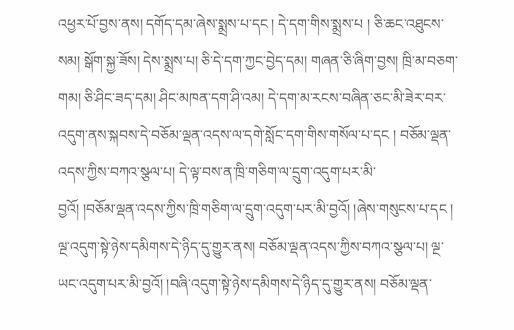འཕྱར་པོ་བྱས་ནས། དགོད་དམ་ཞེས་སྨྲས་པ་དང ། དེ་དག་གིས་སྨྲས་པ ། ཅི་ཆང་འཐུངས་སམ། སྒོག་སྐྱ་ཟོས། དེས་སྨྲས་པ། ཅི་དེ་དག་ཀྱང་བྱེད་དམ། གཞན་ཅི་ཞིག་བྱས། ཁྲི་མ་བཅག་གམ། ཅི་ཤིང་ཟད་དམ། ཤིང་མཁན་དག་ཤི་འམ། དེ་དག་མ་རངས་བཞིན་ཅང་མི་ཟེར་བར་འདུག་ནས་སྐབས་དེ་བཅོམ་ལྡན་འདས་ལ་དགེ་སློང་དག་གིས་གསོལ་པ་དང ། བཅོམ་ལྡན་འདས་ཀྱིས་བཀའ་སྩལ་པ། དེ་ལྟ་བས་ན་ཁྲི་གཅིག་ལ་དྲུག་འདུག་པར་མི་
བྱའོ། །བཅོམ་ལྡན་འདས་ཀྱིས་ཁྲི་གཅིག་ལ་དྲུག་འདུག་པར་མི་བྱའོ། །ཞེས་གསུངས་པ་དང ། ལྔ་འདུག་སྟེ་ཉེས་དམིགས་དེ་ཉིད་དུ་གྱུར་ནས། བཅོམ་ལྡན་འདས་ཀྱིས་བཀའ་སྩལ་པ། ལྔ་ཡང་འདུག་པར་མི་བྱའོ། །བཞི་འདུག་སྟེ་ཉེས་དམིགས་དེ་ཉིད་དུ་གྱུར་ནས། བཅོམ་ལྡན་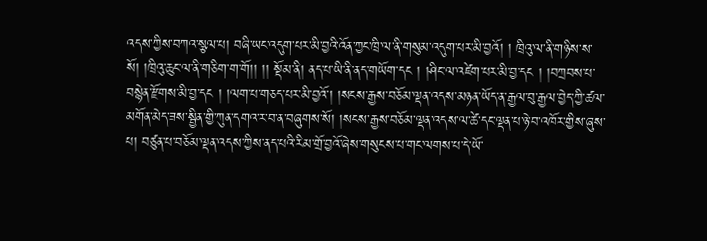འདས་ཀྱིས་བཀའ་སྩལ་པ། བཞི་ཡང་འདུག་པར་མི་བྱའི་འོན་ཀྱང་ཁྲི་ལ་ནི་གསུམ་འདུག་པར་མི་བྱའོ། ། ཁྲིའུ་ལ་ནི་གཉིས་ས་སོ། །ཁྲིའུ་ཆུང་ལ་ནི་གཅིག་ག་གོ།། །། སྡོམ་ནི། ནད་པ་ཡི་ནི་ནད་གཡོག་དང ། །ཤིང་ལ་འཛེག་པར་མི་བྱ་དང ། །བཀྲབས་པ་བསྙེན་རྫོགས་མི་བྱ་དང ། །ལག་པ་གཅད་པར་མི་བྱའོ་། །སངས་རྒྱས་བཅོམ་ལྡན་འདས་མཉན་ཡོད་ན་རྒྱལ་བུ་རྒྱལ་བྱེད་ཀྱི་ཚལ་མགོན་མེད་ཟས་སྦྱིན་གྱི་ཀུན་དགའ་ར་བ་ན་བཞུགས་སོ། །སངས་རྒྱས་བཅོམ་ལྡན་འདས་ལ་ཚེ་དང་ལྡན་པ་ཉེ་བ་འཁོར་གྱིས་ཞུས་པ། བཙུན་པ་བཅོམ་ལྡན་འདས་ཀྱིས་ནད་པའི་རིམ་གྲོ་བྱའོ་ཞེས་གསུངས་པ་གང་ལགས་པ་དེ་ཡོ་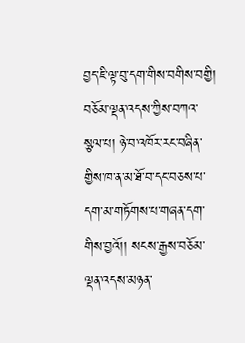བྱད་ཇི་ལྟ་བུ་དག་གིས་བགིས་བགྱི། བཅོམ་ལྡན་འདས་ཀྱིས་བཀའ་སྩལ་པ། ཉེ་བ་འཁོར་རང་བཞིན་གྱིས་ཁ་ན་མ་ཐོ་བ་དང་བཅས་པ་དག་མ་གཏོགས་པ་གཞན་དག་གིས་བྱའོ།། སངས་རྒྱས་བཅོམ་ལྡན་འདས་མཉན་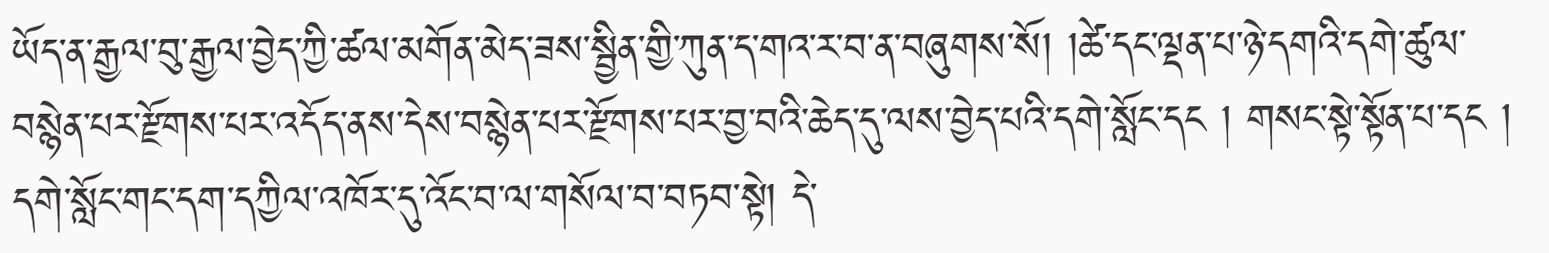ཡོད་ན་རྒྱལ་བུ་རྒྱལ་བྱེད་ཀྱི་ཚལ་མགོན་མེད་ཟས་སྦྱིན་གྱི་ཀུན་ད་གའ་ར་བ་ན་བཞུགས་སོ། །ཚེ་དང་ལྡན་པ་ཉེ་དགའི་དགེ་ཚུལ་བསྙེན་པར་རྫོགས་པར་འདོད་ནས་དེས་བསྙེན་པར་རྫོགས་པར་བྱ་བའི་ཆེད་དུ་ལས་བྱེད་པའི་དགེ་སློང་དང ། གསང་སྟེ་སྟོན་པ་དང ། དགེ་སློང་གང་དག་དཀྱིལ་འཁོར་དུ་འོང་བ་ལ་གསོལ་བ་བཏབ་སྟེ། དེ་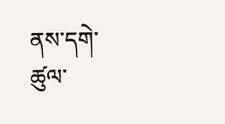ནས་དགེ་
ཚུལ་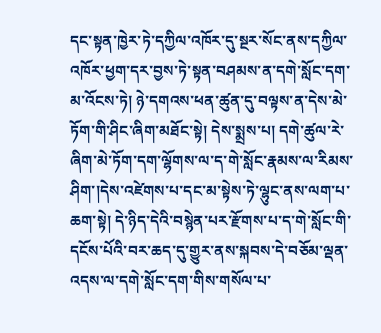དང་སྟན་ཁྱེར་ཏེ་དཀྱིལ་འཁོར་དུ་སྔར་སོང་ནས་དཀྱིལ་འཁོར་ཕྱག་དར་བྱས་ཏེ་སྟན་བཤམས་ན་དགེ་སློང་དག་མ་འོངས་ཏེ། ཉེ་དགའས་ཕན་ཚུན་དུ་བལྟས་ན་དེས་མེ་ཏོག་གི་ཤིང་ཞིག་མཐོང་སྟེ། དེས་སྨྲས་པ། དགེ་ཚུལ་རེ་ཞིག་མེ་ཏོག་དག་ལྷོགས་ལ་ད་གེ་སློང་རྣམས་ལ་རིམས་ཤིག་།དེས་འཛེགས་པ་དང་མ་སྟེས་ཏེ་ལྷུང་ནས་ལག་པ་ཆག་སྟེ། དེ་ཉིད་དེའི་བསྙེན་པར་རྫོགས་པ་ད་གེ་སློང་གི་དངོས་པོའི་བར་ཆད་དུ་གྱུར་ནས་སྐབས་དེ་བཅོམ་ལྡན་འདས་ལ་དགེ་སློང་དག་གིས་གསོལ་པ་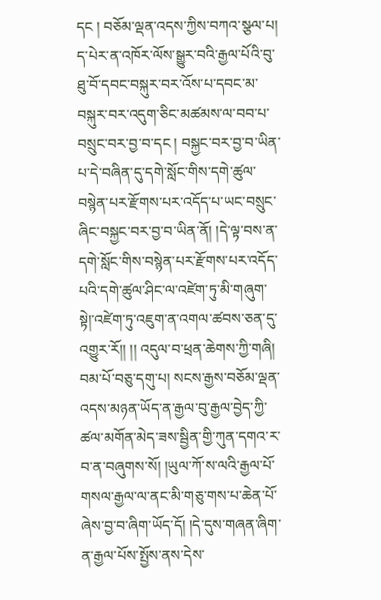དང ། བཅོམ་ལྡན་འདས་ཀྱིས་བཀའ་སྩལ་པ། ད་པེར་ན་འཁོར་ལོས་སྒྱུར་བའི་རྒྱལ་པོའི་བུ་ཐུ་བོ་དབང་བསྐུར་བར་འོས་པ་དབང་མ་བསྐུར་བར་འདུག་ཅིང་མཚམས་ལ་བབ་པ་བསྲུང་བར་བྱ་བ་དང ། བསྐྱང་བར་བྱ་བ་ཡིན་པ་དེ་བཞིན་དུ་དགེ་སློང་གིས་དགེ་ཚུལ་བསྙེན་པར་རྫོགས་པར་འདོད་པ་ཡང་བསྲུང་ཞིང་བསྐྱང་བར་བྱ་བ་ཡིན་ནོ། །དེ་ལྟ་བས་ན་དགེ་སློང་གིས་བསྙེན་པར་རྫོགས་པར་འདོད་པའི་དགེ་ཚུལ་ཤིང་ལ་འཛེག་ཏུ་མི་གཞུག་སྟེ།་འཛེག་ཏུ་འཇུག་ན་འགལ་ཚབས་ཅན་དུ་འགྱུར་རོ།། །། འདུལ་བ་ཕྲན་ཆེགས་ཀྱི་གཞི། བམ་པོ་བཅུ་དགུ་པ། སངས་རྒྱས་བཅོམ་ལྡན་འདས་མཉན་ཡོད་ན་རྒྱལ་བུ་རྒྱལ་བྱེད་ཀྱི་ཚལ་མགོན་མེད་ཟས་སྦྱིན་གྱི་ཀུན་དགའ་ར་བ་ན་བཞུགས་སོ། །ཡུལ་ཀོ་ས་ལའི་རྒྱལ་པོ་གསལ་རྒྱལ་ལ་ནང་མི་གཅུ་གས་པ་ཆེན་པོ་ཞེས་བྱ་བ་ཞིག་ཡོད་དོ། །དེ་དུས་གཞན་ཞིག་ན་རྒྱལ་པོས་སྤྱོས་ནས་དེས་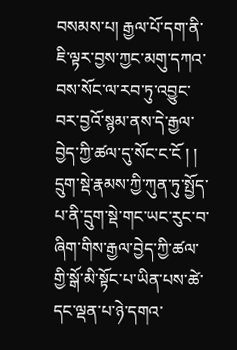བསམས་པ། རྒྱལ་པོ་དག་ནི་ཇི་ལྟར་བྱས་ཀྱང་མགུ་དཀའ་བས་སོང་ལ་རབ་ཏུ་འབྱུང་བར་བྱའོ་སྙམ་ནས་དེ་རྒྱལ་བྱེད་ཀྱི་ཚལ་དུ་སོང་ང་ངོ ། ། དྲུག་སྡེ་རྣམས་ཀྱི་ཀུན་ཏུ་སྤྱོད་པ་ནི་དྲུག་སྡེ་གང་ཡང་རུང་བ་ཞིག་གིས་རྒྱལ་བྱེད་ཀྱི་ཚལ་གྱི་སྒོ་མི་སྟོང་པ་ཡིན་པས་ཚེ་དང་ལྡན་པ་ཉེ་དགའ་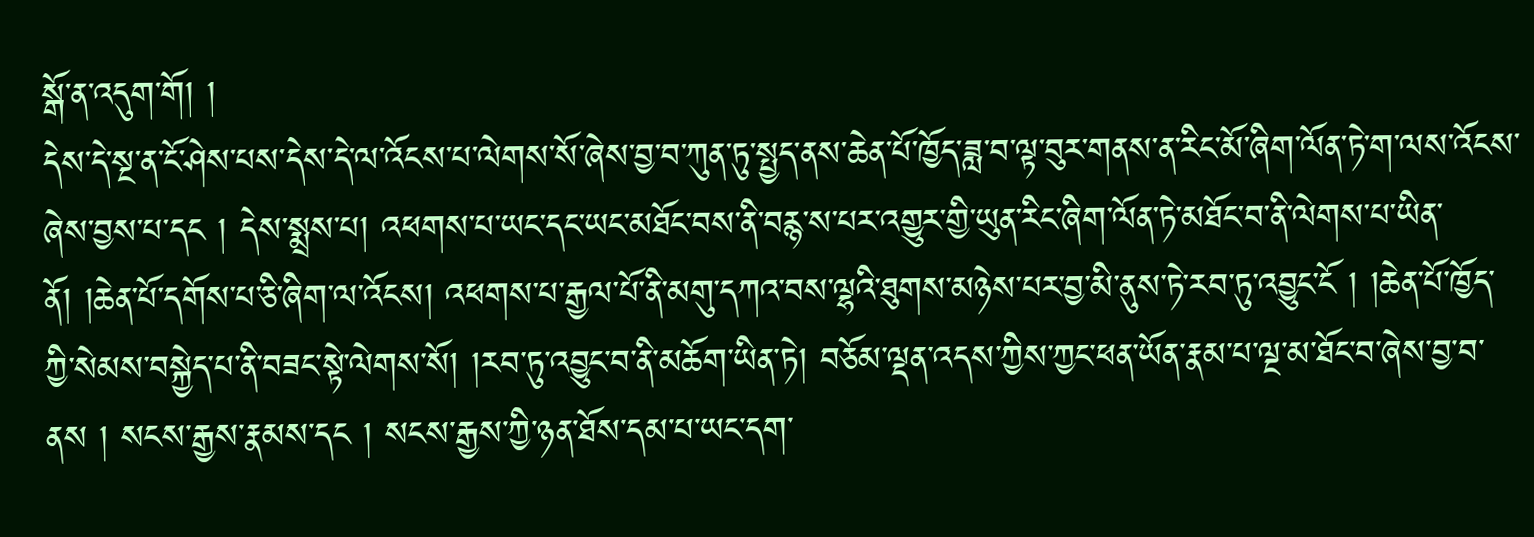སྒོ་ན་འདུག་གོ། །
དེས་དེ་སྔ་ན་ངོ་ཤེས་པས་དེས་དེ་ལ་འོངས་པ་ལེགས་སོ་ཞེས་བྱ་བ་ཀུན་ཏུ་སྤྱད་ནས་ཆེན་པོ་ཁྱོད་ཟླ་བ་ལྟ་བུར་གནས་ན་རིང་མོ་ཞིག་ལོན་ཏེ་ག་ལས་འོངས་ཞེས་བྱས་པ་དང ། དེས་སྨྲས་པ། འཕགས་པ་ཡང་དང་ཡང་མཐོང་བས་ནི་བརྙ་ས་པར་འགྱུར་གྱི་ཡུན་རིང་ཞིག་ལོན་ཏེ་མཐོང་བ་ནི་ལེགས་པ་ཡིན་ནོ། །ཆེན་པོ་དགོས་པ་ཅི་ཞིག་ལ་འོངས། འཕགས་པ་རྒྱལ་པོ་ནི་མགུ་དཀའ་བས་ལྷའི་ཐུགས་མཉེས་པར་བྱ་མི་ནུས་ཏེ་རབ་ཏུ་འབྱུང་ངོ ། །ཆེན་པོ་ཁྱོད་ཀྱི་སེམས་བསྐྱེད་པ་ནི་བཟང་སྟེ་ལེགས་སོ། །རབ་ཏུ་འབྱུང་བ་ནི་མཆོག་ཡིན་ཏེ། བཅོམ་ལྡན་འདས་ཀྱིས་ཀྱང་ཕན་ཡོན་རྣམ་པ་ལྔ་མ་ཐོང་བ་ཞེས་བྱ་བ་ནས ། སངས་རྒྱས་རྣམས་དང ། སངས་རྒྱས་ཀྱི་ཉན་ཐོས་དམ་པ་ཡང་དག་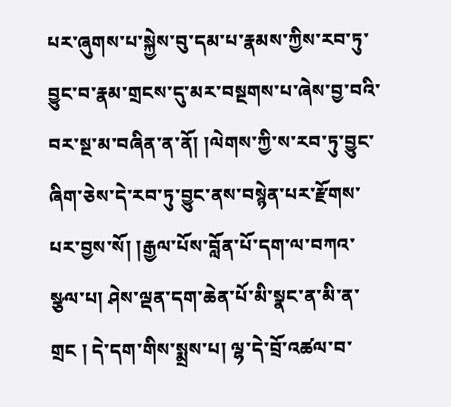པར་ཞུགས་པ་སྐྱེས་བུ་དམ་པ་རྣམས་ཀྱིས་རབ་ཏུ་བྱུང་བ་རྣམ་གྲངས་དུ་མར་བསྔགས་པ་ཞེས་བྱ་བའི་བར་སྔ་མ་བཞིན་ན་ནོ། །ལེགས་ཀྱི་ས་རབ་ཏུ་བྱུང་ཞིག་ཅེས་དེ་རབ་ཏུ་བྱུང་ནས་བསྙེན་པར་རྫོགས་པར་བྱས་སོ། །རྒྱལ་པོས་བློན་པོ་དག་ལ་བཀའ་སྩལ་པ། ཤེས་ལྡན་དག་ཆེན་པོ་མི་སྣང་ན་མི་ན་གྲང ། དེ་དག་གིས་སྨྲས་པ། ལྷ་དེ་བྲོ་འཚལ་བ་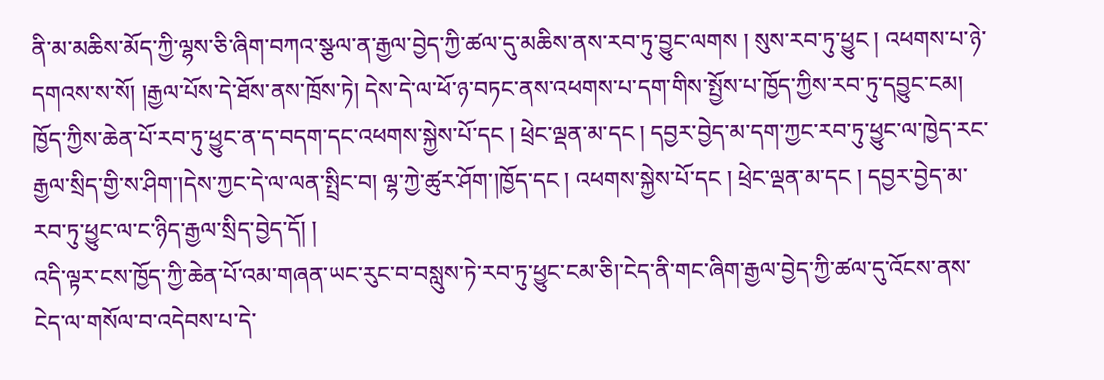ནི་མ་མཆིས་མོད་ཀྱི་ལྷས་ཅི་ཞིག་བཀའ་སྩལ་ན་རྒྱལ་བྱེད་ཀྱི་ཚལ་དུ་མཆིས་ནས་རབ་ཏུ་བྱུང་ལགས ། སུས་རབ་ཏུ་ཕྱུང ། འཕགས་པ་ཉེ་དགའས་ས་སོ། །རྒྱལ་པོས་དེ་ཐོས་ནས་ཁྲོས་ཏེ། དེས་དེ་ལ་ཕོ་ཉ་བཏང་ནས་འཕགས་པ་དག་གིས་སྤྱོས་པ་ཁྱོད་ཀྱིས་རབ་ཏུ་དབྱུང་ངམ། ཁྱོད་ཀྱིས་ཆེན་པོ་རབ་ཏུ་ཕྱུང་ན་ད་བདག་དང་འཕགས་སྐྱེས་པོ་དང ། ཕྲེང་ལྡན་མ་དང ། དབྱར་བྱེད་མ་དག་ཀྱང་རབ་ཏུ་ཕྱུང་ལ་ཁྱེད་རང་རྒྱལ་སྲིད་གྱི་ས་ཤིག་།དེས་ཀྱང་དེ་ལ་ལན་སྤྲིང་བ། ལྷ་ཀྱེ་ཚུར་ཤོག་།ཁྱོད་དང ། འཕགས་སྐྱེས་པོ་དང ། ཕྲེང་ལྡན་མ་དང ། དབྱར་བྱེད་མ་རབ་ཏུ་ཕྱུང་ལ་ང་ཉིད་རྒྱལ་སྲིད་བྱེད་དོ། །
འདི་ལྟར་ངས་ཁྱོད་ཀྱི་ཆེན་པོ་འམ་གཞན་ཡང་རུང་བ་བསླུས་ཏེ་རབ་ཏུ་ཕྱུང་ངམ་ཅི།་ངེད་ནི་གང་ཞིག་རྒྱལ་བྱེད་ཀྱི་ཚལ་དུ་འོངས་ནས་ངེད་ལ་གསོལ་བ་འདེབས་པ་དེ་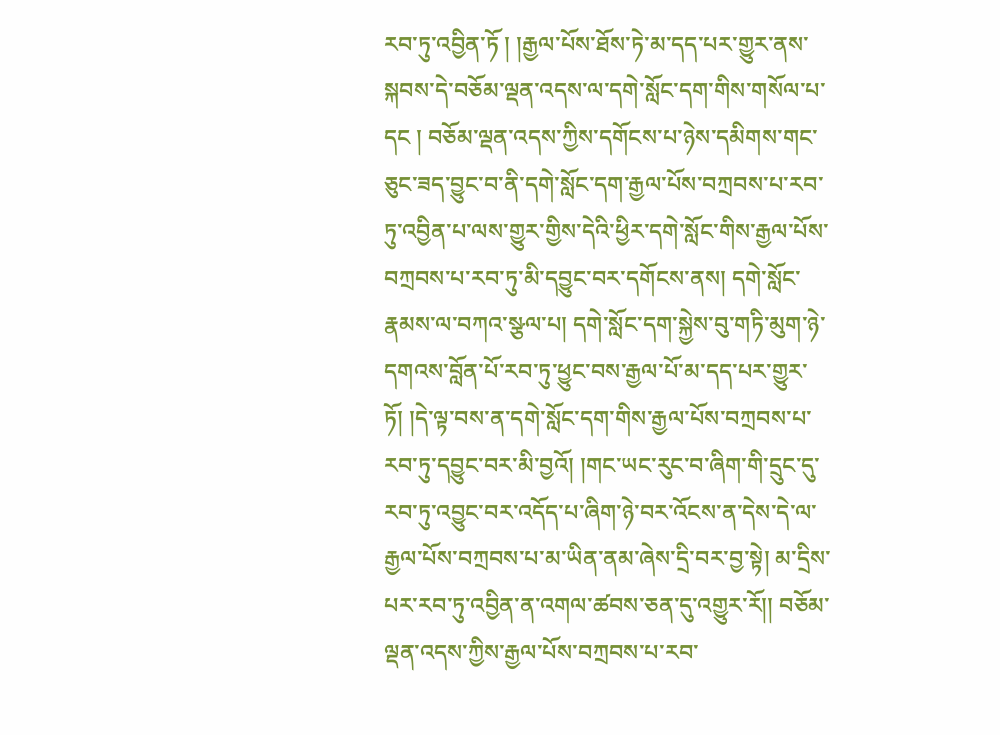རབ་ཏུ་འབྱིན་ཏོ ། །རྒྱལ་པོས་ཐོས་ཏེ་མ་དད་པར་གྱུར་ནས་སྐབས་དེ་བཅོམ་ལྡན་འདས་ལ་དགེ་སློང་དག་གིས་གསོལ་པ་དང ། བཅོམ་ལྡན་འདས་ཀྱིས་དགོངས་པ་ཉེས་དམིགས་གང་ཅུང་ཟད་བྱུང་བ་ནི་དགེ་སློང་དག་རྒྱལ་པོས་བཀྲབས་པ་རབ་ཏུ་འབྱིན་པ་ལས་གྱུར་གྱིས་དེའི་ཕྱིར་དགེ་སློང་གིས་རྒྱལ་པོས་བཀྲབས་པ་རབ་ཏུ་མི་དབྱུང་བར་དགོངས་ནས། དགེ་སློང་རྣམས་ལ་བཀའ་སྩལ་པ། དགེ་སློང་དག་སྐྱེས་བུ་གཏི་མུག་ཉེ་དགའས་བློན་པོ་རབ་ཏུ་ཕྱུང་བས་རྒྱལ་པོ་མ་དད་པར་གྱུར་ཏོ། །དེ་ལྟ་བས་ན་དགེ་སློང་དག་གིས་རྒྱལ་པོས་བཀྲབས་པ་རབ་ཏུ་དབྱུང་བར་མི་བྱའོ། །གང་ཡང་རུང་བ་ཞིག་གི་དྲུང་དུ་རབ་ཏུ་འབྱུང་བར་འདོད་པ་ཞིག་ཉེ་བར་འོངས་ན་དེས་དེ་ལ་རྒྱལ་པོས་བཀྲབས་པ་མ་ཡིན་ནམ་ཞེས་དྲི་བར་བྱ་སྟེ། མ་དྲིས་པར་རབ་ཏུ་འབྱིན་ན་འགལ་ཚབས་ཅན་དུ་འགྱུར་རོ།། བཅོམ་ལྡན་འདས་ཀྱིས་རྒྱལ་པོས་བཀྲབས་པ་རབ་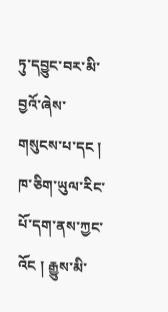ཏུ་དབྱུང་བར་མི་བྱའོ་ཞེས་གསུངས་པ་དང ། ཁ་ཅིག་ཡུལ་རིང་པོ་དག་ནས་ཀྱང་འོང ། རྒྱུས་མི་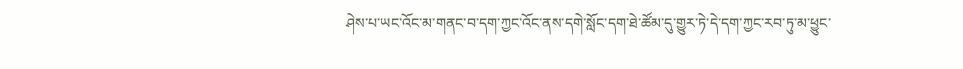ཤེས་པ་ཡང་འོང་མ་གནང་བ་དག་ཀྱང་འོང་ནས་དགེ་སློང་དག་ཐེ་ཚོམ་དུ་གྱུར་ཏེ་དེ་དག་ཀྱང་རབ་ཏུ་མ་ཕྱུང་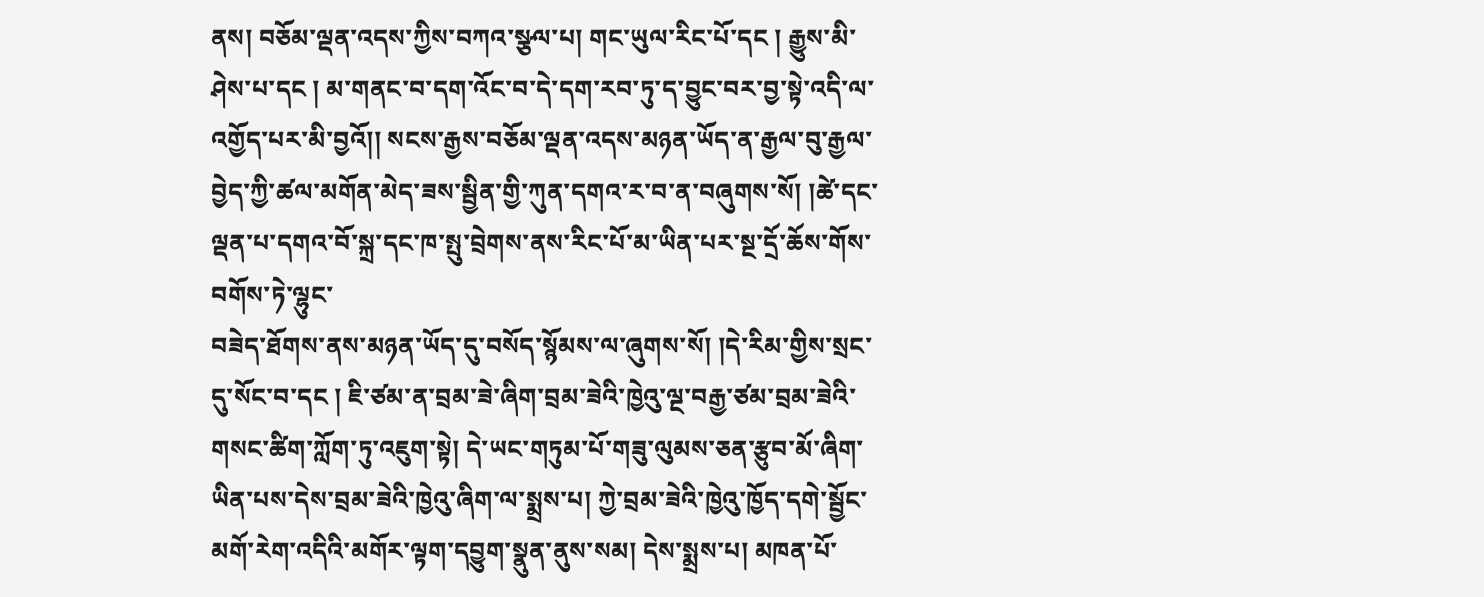ནས། བཅོམ་ལྡན་འདས་ཀྱིས་བཀའ་སྩལ་པ། གང་ཡུལ་རིང་པོ་དང ། རྒྱུས་མི་ཤེས་པ་དང ། མ་གནང་བ་དག་འོང་བ་དེ་དག་རབ་ཏུ་ད་བྱུང་བར་བྱ་སྟེ་འདི་ལ་འགྱོད་པར་མི་བྱའོ།། སངས་རྒྱས་བཅོམ་ལྡན་འདས་མཉན་ཡོད་ན་རྒྱལ་བུ་རྒྱལ་བྱེད་ཀྱི་ཚལ་མགོན་མེད་ཟས་སྦྱིན་གྱི་ཀུན་དགའ་ར་བ་ན་བཞུགས་སོ། །ཚེ་དང་ལྡན་པ་དགའ་བོ་སྐྲ་དང་ཁ་སྤུ་བྲེགས་ནས་རིང་པོ་མ་ཡིན་པར་སྔ་དྲོ་ཆོས་གོས་བགོས་ཏེ་ལྷུང་
བཟེད་ཐོགས་ནས་མཉན་ཡོད་དུ་བསོད་སྙོམས་ལ་ཞུགས་སོ། །དེ་རིམ་གྱིས་སྲང་དུ་སོང་བ་དང ། ཇི་ཙམ་ན་བྲམ་ཟེ་ཞིག་བྲམ་ཟེའི་ཁྱེའུ་ལྔ་བརྒྱ་ཙམ་བྲམ་ཟེའི་གསང་ཚིག་ཀློག་ཏུ་འཇུག་སྟེ། དེ་ཡང་གཏུམ་པོ་གཟུ་ལུམས་ཅན་རྩུབ་མོ་ཞིག་ཡིན་པས་དེས་བྲམ་ཟེའི་ཁྱེའུ་ཞིག་ལ་སྨྲས་པ། ཀྱེ་བྲམ་ཟེའི་ཁྱེའུ་ཁྱོད་དགེ་སྦྱོང་མགོ་རེག་འདིའི་མགོར་ལྟག་དབྱུག་སྣུན་ནུས་སམ། དེས་སྨྲས་པ། མཁན་པོ་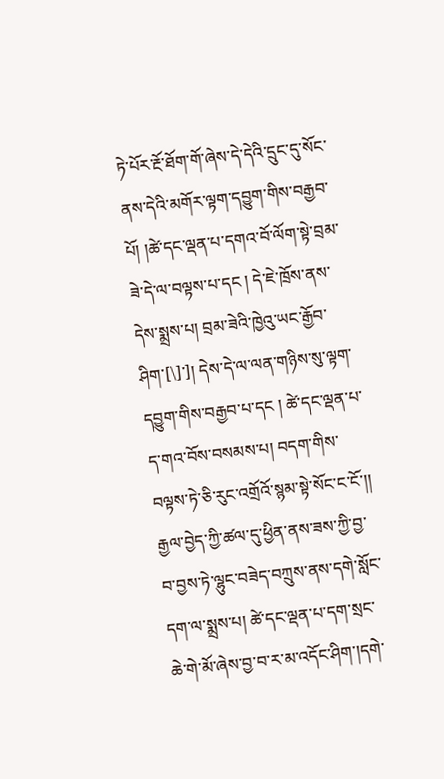ཏེ་པོར་རྔོ་ཐོག་གོ་ཞེས་དེ་དེའི་དྲུང་དུ་སོང་ནས་དེའི་མགོར་ལྟག་དབྱུག་གིས་བརྒྱབ་པོ། །ཚེ་དང་ལྡན་པ་དགའ་བོ་ལོག་སྟེ་བྲམ་ཟེ་དེ་ལ་བལྟས་པ་དང ། དེ་ཇེ་ཁྲོས་ནས་དེས་སྨྲས་པ། བྲམ་ཟེའི་ཁྱེའུ་ཡང་རྒྱོབ་ཤིག་[\]་]། དེས་དེ་ལ་ལན་གཉིས་སུ་ལྟག་དབྱུག་གིས་བརྒྱབ་པ་དང ། ཚེ་དང་ལྡན་པ་ད་གའ་བོས་བསམས་པ། བདག་གིས་བལྟས་ཏེ་ཅི་རུང་འགྲོའོ་སྙམ་སྟེ་སོང་ང་ངོ་།། རྒྱལ་བྱེད་ཀྱི་ཚལ་དུ་ཕྱིན་ནས་ཟས་ཀྱི་བྱ་བ་བྱས་ཏེ་ལྷུང་བཟེད་བཀྲུས་ནས་དགེ་སློང་དག་ལ་སྨྲས་པ། ཚེ་དང་ལྡན་པ་དག་སྲང་ཆེ་གེ་མོ་ཞེས་བྱ་བ་ར་མ་འདོང་ཤིག་།དགེ་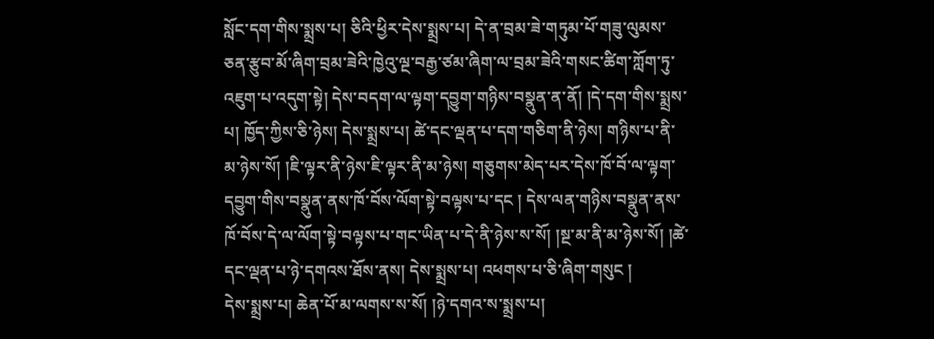སློང་དག་གིས་སྨྲས་པ། ཅིའི་ཕྱིར་དེས་སྨྲས་པ། དེ་ན་བྲམ་ཟེ་གཏུམ་པོ་གཟུ་ལུམས་ཅན་རྩུབ་མོ་ཞིག་བྲམ་ཟེའི་ཁྱེའུ་ལྔ་བརྒྱ་ཙམ་ཞིག་ལ་བྲམ་ཟེའི་གསང་ཚིག་ཀློག་ཏུ་འཇུག་པ་འདུག་སྟེ། དེས་བདག་ལ་ལྟག་དབྱུག་གཉིས་བསྣུན་ན་ནོ། །དེ་དག་གིས་སྨྲས་པ། ཁྱོད་ཀྱིས་ཅི་ཉེས། དེས་སྨྲས་པ། ཚེ་དང་ལྡན་པ་དག་གཅིག་ནི་ཉེས། གཉིས་པ་ནི་མ་ཉེས་སོ། །ཇི་ལྟར་ནི་ཉེས་ཇི་ལྟར་ནི་མ་ཉེས། གཅུགས་མེད་པར་དེས་ཁོ་བོ་ལ་ལྟག་དབྱུག་གིས་བསྣུན་ནས་ཁོ་བོས་ལོག་སྟེ་བལྟས་པ་དང ། དེས་ལན་གཉིས་བསྣུན་ནས་ཁོ་བོས་དེ་ལ་ལོག་སྟེ་བལྟས་པ་གང་ཡིན་པ་དེ་ནི་ཉེས་ས་སོ། །སྔ་མ་ནི་མ་ཉེས་སོ། །ཚེ་དང་ལྡན་པ་ཉེ་དགའས་ཐོས་ནས། དེས་སྨྲས་པ། འཕགས་པ་ཅི་ཞིག་གསུང །
དེས་སྨྲས་པ། ཆེན་པོ་མ་ལགས་ས་སོ། །ཉེ་དགའ་ས་སྨྲས་པ།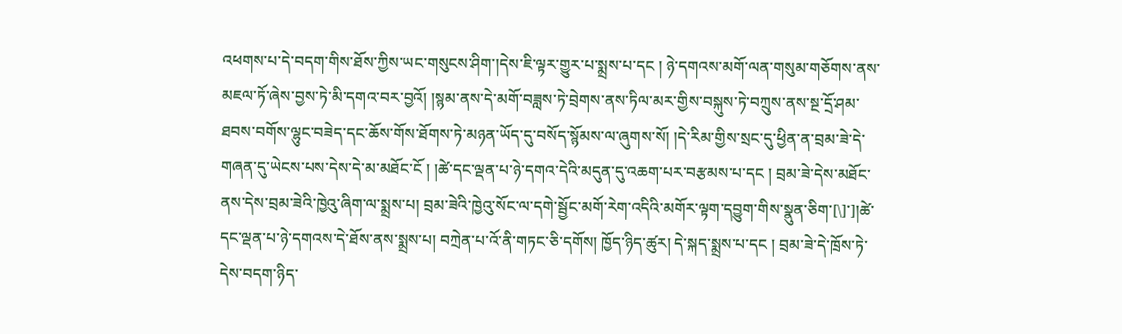འཕགས་པ་དེ་བདག་གིས་ཐོས་ཀྱིས་ཡང་གསུངས་ཤིག་།དེས་ཇི་ལྟར་གྱུར་པ་སྨྲས་པ་དང ། ཉེ་དགའས་མགོ་ལན་གསུམ་གཅོགས་ནས་མཇལ་ཏོ་ཞེས་བྱས་ཏེ་མི་དགའ་བར་བྱའོ། །སྙམ་ནས་དེ་མགོ་བཟླས་ཏེ་བྲེགས་ནས་ཏིལ་མར་གྱིས་བསྐུས་ཏེ་བཀྲུས་ནས་སྔ་དྲོ་ཤམ་ཐབས་བགོས་ལྷུང་བཟེད་དང་ཆོས་གོས་ཐོགས་ཏེ་མཉན་ཡོད་དུ་བསོད་སྙོམས་ལ་ཞུགས་སོ། །དེ་རིམ་གྱིས་སྲང་དུ་ཕྱིན་ན་བྲམ་ཟེ་དེ་གཞན་དུ་ཡེངས་པས་དེས་དེ་མ་མཐོང་ངོ ། །ཚེ་དང་ལྡན་པ་ཉེ་དགའ་དེའི་མདུན་དུ་འཆག་པར་བརྩམས་པ་དང ། བྲམ་ཟེ་དེས་མཐོང་ནས་དེས་བྲམ་ཟེའི་ཁྱེའུ་ཞིག་ལ་སྨྲས་པ། བྲམ་ཟེའི་ཁྱེའུ་སོང་ལ་དགེ་སྦྱོང་མགོ་རེག་འདིའི་མགོར་ལྟག་དབྱུག་གིས་སྣུན་ཅིག་[\]་]།ཚེ་དང་ལྡན་པ་ཉེ་དགའས་དེ་ཐོས་ནས་སྨྲས་པ། བཀྲེན་པ་འོ་ནི་གཏང་ཅི་དགོས། ཁྱོད་ཉིད་ཚུར། དེ་སྐད་སྨྲས་པ་དང ། བྲམ་ཟེ་དེ་ཁྲོས་ཏེ་དེས་བདག་ཉིད་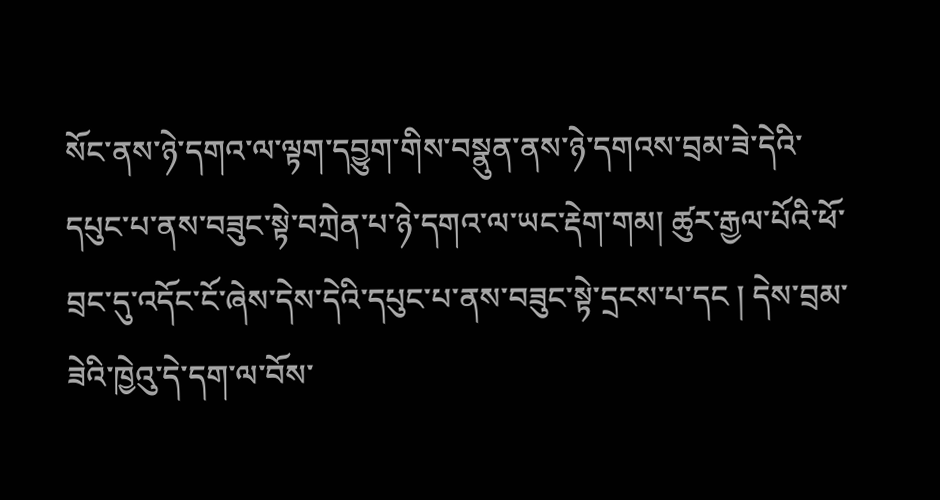སོང་ནས་ཉེ་དགའ་ལ་ལྟག་དབྱུག་གིས་བསྣུན་ནས་ཉེ་དགའས་བྲམ་ཟེ་དེའི་དཔུང་པ་ནས་བཟུང་སྟེ་བཀྲེན་པ་ཉེ་དགའ་ལ་ཡང་རྡེག་གམ། ཚུར་རྒྱལ་པོའི་ཕོ་བྲང་དུ་འདོང་ངོ་ཞེས་དེས་དེའི་དཔུང་པ་ནས་བཟུང་སྟེ་དྲངས་པ་དང ། དེས་བྲམ་ཟེའི་ཁྱེའུ་དེ་དག་ལ་བོས་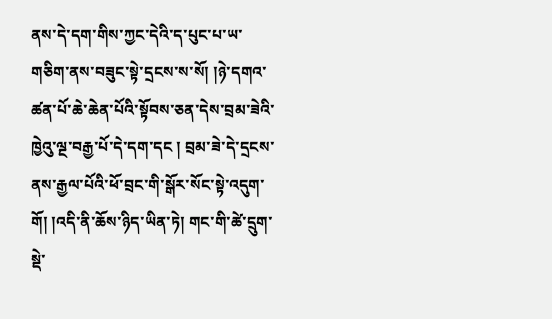ནས་དེ་དག་གིས་ཀྱང་དེའི་ད་པུང་པ་ཡ་གཅིག་ནས་བཟུང་སྟེ་དྲངས་ས་སོ། །ཉེ་དགའ་ཚན་པོ་ཆེ་ཆེན་པོའི་སྟོབས་ཅན་དེས་བྲམ་ཟེའི་ཁྱེའུ་ལྔ་བརྒྱ་པོ་དེ་དག་དང ། བྲམ་ཟེ་དེ་དྲངས་ནས་རྒྱལ་པོའི་ཕོ་བྲང་གི་སྒོར་སོང་སྟེ་འདུག་གོ། །འདི་ནི་ཆོས་ཉིད་ཡིན་ཏེ། གང་གི་ཚེ་དྲུག་སྡེ་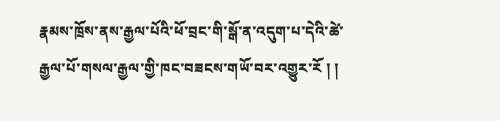རྣམས་ཁྲོས་ནས་རྒྱལ་པོའི་ཕོ་བྲང་གི་སྒོ་ན་འདུག་པ་དེའི་ཚེ་རྒྱལ་པོ་གསལ་རྒྱལ་གྱི་ཁང་བཟངས་གཡོ་བར་འགྱུར་རོ ། །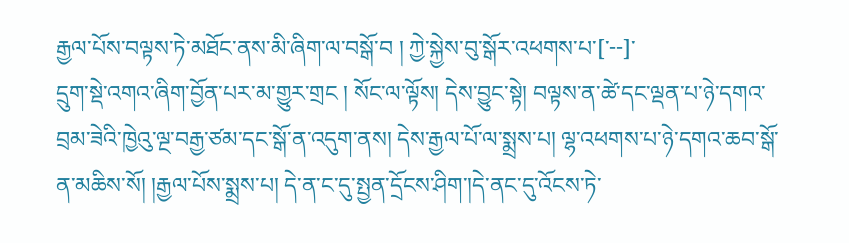རྒྱལ་པོས་བལྟས་ཏེ་མཐོང་ནས་མི་ཞིག་ལ་བསྒོ་བ ། ཀྱེ་སྐྱེས་བུ་སྒོར་འཕགས་པ་[་--]་
དྲུག་སྡེ་འགའ་ཞིག་བྱོན་པར་མ་གྱུར་གྲང ། སོང་ལ་ལྟོས། དེས་བྱུང་སྟེ། བལྟས་ན་ཚེ་དང་ལྡན་པ་ཉེ་དགའ་བྲམ་ཟེའི་ཁྱེའུ་ལྔ་བརྒྱ་ཙམ་དང་སྒོ་ན་འདུག་ནས། དེས་རྒྱལ་པོ་ལ་སྨྲས་པ། ལྷ་འཕགས་པ་ཉེ་དགའ་ཆབ་སྒོ་ན་མཆིས་སོ། །རྒྱལ་པོས་སྨྲས་པ། དེ་ན་ང་དུ་སྤྱན་དྲོངས་ཤིག་།དེ་ནང་དུ་འོངས་ཏེ་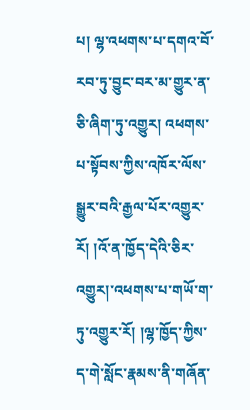པ། ལྷ་འཕགས་པ་དགའ་བོ་རབ་ཏུ་བྱུང་བར་མ་གྱུར་ན་ཅི་ཞིག་ཏུ་འགྱུར། འཕགས་པ་སྟོབས་ཀྱིས་འཁོར་ལོས་སྒྱུར་བའི་རྒྱལ་པོར་འགྱུར་རོ། །འོ་ན་ཁྱོད་དེའི་ཅིར་འགྱུར།་འཕགས་པ་གཡོ་ག་ཏུ་འགྱུར་རོ། །ལྷ་ཁྱོད་ཀྱིས་ད་གེ་སློང་རྣམས་ནི་གཞོན་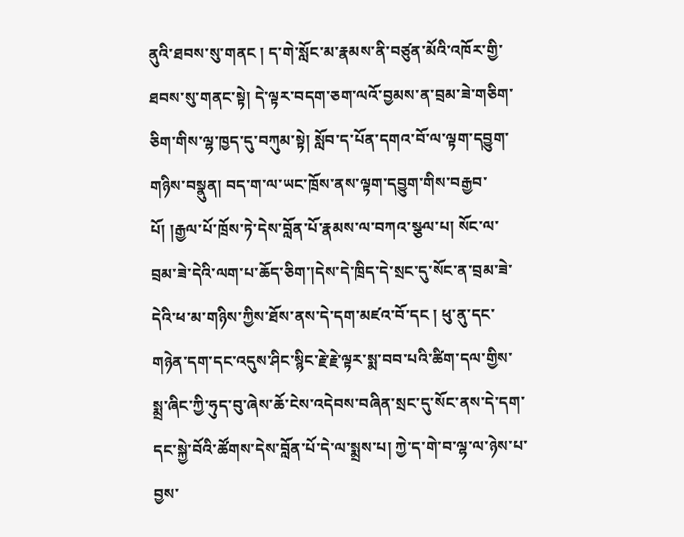ནུའི་ཐབས་སུ་གནང ། ད་གེ་སློང་མ་རྣམས་ནི་བཙུན་མོའི་འཁོར་གྱི་ཐབས་སུ་གནང་སྟེ། དེ་ལྟར་བདག་ཅག་ལའོ་བྱམས་ན་བྲམ་ཟེ་གཅིག་ཅིག་གིས་ལྷ་ཁྱད་དུ་བཀུམ་སྟེ། སློབ་ད་པོན་དགའ་བོ་ལ་ལྟག་དབྱུག་གཉིས་བསྣུན། བད་ག་ལ་ཡང་ཁྲོས་ནས་ལྟག་དབྱུག་གིས་བརྒྱབ་པོ། །རྒྱལ་པོ་ཁྲོས་ཏེ་དེས་བློན་པོ་རྣམས་ལ་བཀའ་སྩལ་པ། སོང་ལ་བྲམ་ཟེ་དེའི་ལག་པ་ཆོད་ཅིག་།དེས་དེ་ཁྲིད་དེ་སྲང་དུ་སོང་ན་བྲམ་ཟེ་དེའི་ཕ་མ་གཉིས་ཀྱིས་ཐོས་ནས་དེ་དག་མཛའ་བོ་དང ། ཕུ་ནུ་དང་གཉེན་དག་དང་འདུས་ཤིང་སྙིང་རྗེ་རྗེ་ལྟར་སྨ་བབ་པའི་ཚིག་དལ་གྱིས་སྨྲ་ཞིང་ཀྱི་ཧུད་བུ་ཞེས་ཆོ་ངེས་འདེབས་བཞིན་སྲང་དུ་སོང་ནས་དེ་དག་དང་སྐྱེ་བོའི་ཚོགས་དེས་བློན་པོ་དེ་ལ་སྨྲས་པ། ཀྱེ་ད་གེ་བ་ལྷ་ལ་ཉེས་པ་བྱས་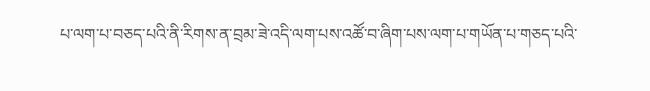པ་ལག་པ་བཅད་པའི་ནི་རིགས་ན་བྲམ་ཟེ་འདི་ལག་པས་འཚོ་བ་ཞིག་པས་ལག་པ་གཡོན་པ་གཅད་པའི་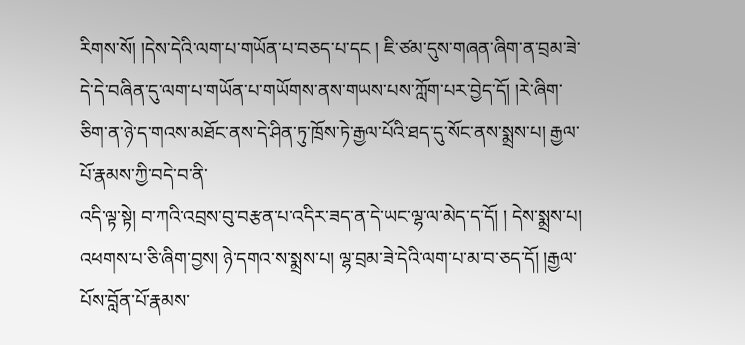རིགས་སོ། །དེས་དེའི་ལག་པ་གཡོན་པ་བཅད་པ་དང ། ཇི་ཙམ་དུས་གཞན་ཞིག་ན་བྲམ་ཟེ་དེ་དེ་བཞིན་དུ་ལག་པ་གཡོན་པ་གཡོགས་ནས་གཡས་པས་ཀློག་པར་བྱེད་དོ། །རེ་ཞིག་ཅིག་ན་ཉེ་ད་གའས་མཐོང་ནས་དེ་ཤིན་ཏུ་ཁྲོས་ཏེ་རྒྱལ་པོའི་ཐད་དུ་སོང་ནས་སྨྲས་པ། རྒྱལ་པོ་རྣམས་ཀྱི་བདེ་བ་ནི་
འདི་ལྟ་སྟེ། བ་ཀའི་འབྲས་བུ་བརྩན་པ་འདིར་ཟད་ན་དེ་ཡང་ལྷ་ལ་མེད་ད་དོ། ། དེས་སྨྲས་པ། འཕགས་པ་ཅི་ཞིག་བྱས། ཉེ་དགའ་ས་སྨྲས་པ། ལྷ་བྲམ་ཟེ་དེའི་ལག་པ་མ་བ་ཅད་དོ། །རྒྱལ་པོས་བློན་པོ་རྣམས་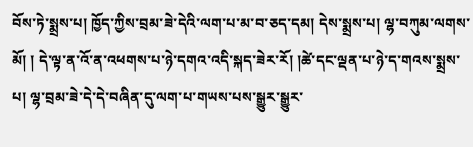བོས་ཏེ་སྨྲས་པ། ཁྱོད་ཀྱིས་བྲམ་ཟེ་དེའི་ལག་པ་མ་བ་ཅད་དམ། དེས་སྨྲས་པ། ལྷ་བཀུམ་ལགས་མོ། ། དེ་ལྟ་ན་འོ་ན་འཕགས་པ་ཉེ་དགའ་འདི་སྐད་ཟེར་རོ། །ཚེ་དང་ལྡན་པ་ཉེ་ད་གའས་སྨྲས་པ། ལྷ་བྲམ་ཟེ་དེ་དེ་བཞིན་དུ་ལག་པ་གཡས་པས་སྒྱུར་སྒྱུར་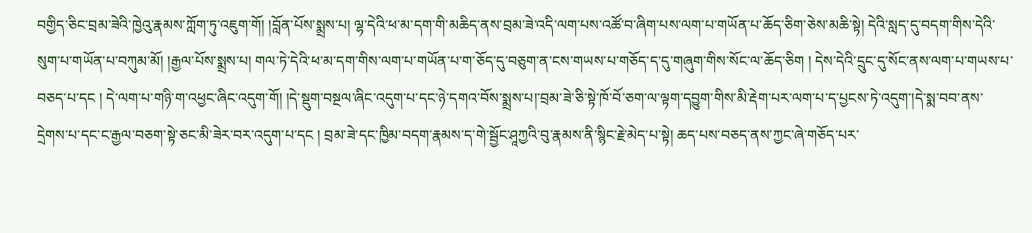བགྱིད་ཅིང་བྲམ་ཟེའི་ཁྱེའུ་རྣམས་ཀློག་ཏུ་འཇུག་གོ། །བློན་པོས་སྨྲས་པ། ལྷ་དེའི་ཕ་མ་དག་གི་མཆིད་ནས་བྲམ་ཟེ་འདི་ལག་པས་འཚོ་བ་ཞིག་པས་ལག་པ་གཡོན་པ་ཆོད་ཅིག་ཅེས་མཆི་སྟེ། དེའི་སླད་དུ་བདག་གིས་དེའི་སུག་པ་གཡོན་པ་བཀུམ་མོ། །རྒྱལ་པོས་སྨྲས་པ། གལ་ཏེ་དེའི་ཕ་མ་དག་གིས་ལག་པ་གཡོན་པ་ག་ཅོད་དུ་བཅུག་ན་ངས་གཡས་པ་གཅོད་ད་དུ་གཞུག་གིས་སོང་ལ་ཆོད་ཅིག ། དེས་དེའི་དྲུང་དུ་སོང་ནས་ལག་པ་གཡས་པ་བཅད་པ་དང ། དེ་ལག་པ་གཉི་ག་འཕྱང་ཞིང་འདུག་གོ། །དེ་སྡུག་བསྔལ་ཞིང་འདུག་པ་དང་ཉེ་དགའ་བོས་སྨྲས་པ།་བྲམ་ཟེ་ཅི་སྟེ་ཁོ་བོ་ཅག་ལ་ལྟག་དབྱུག་གིས་མི་རྡེག་པར་ལག་པ་ད་པྱངས་ཏེ་འདུག་།དེ་སྨ་བབ་ནས་དྲེགས་པ་དང་ང་རྒྱལ་བཅག་སྟེ་ཅང་མི་ཟེར་བར་འདུག་པ་དང ། བྲམ་ཟེ་དང་ཁྱིམ་བདག་རྣམས་ད་གེ་སྦྱོང་ཤཱཀྱའི་བུ་རྣམས་ནི་སྙིང་རྗེ་མེད་པ་སྟེ། ཆད་པས་བཅད་ནས་ཀྱང་ཞེ་གཅོད་པར་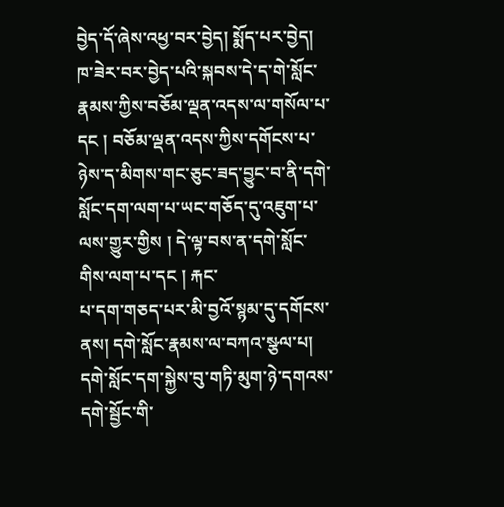བྱེད་དོ་ཞེས་འཕྱ་བར་བྱེད། སྨོད་པར་བྱེད། ཁ་ཟེར་བར་བྱེད་པའི་སྐབས་དེ་ད་གེ་སློང་རྣམས་ཀྱིས་བཅོམ་ལྡན་འདས་ལ་གསོལ་པ་དང ། བཅོམ་ལྡན་འདས་ཀྱིས་དགོངས་པ་ཉེས་ད་མིགས་གང་ཅུང་ཟད་བྱུང་བ་ནི་དགེ་སློང་དག་ལག་པ་ཡང་གཅོད་དུ་འཇུག་པ་ལས་གྱུར་གྱིས ། དེ་ལྟ་བས་ན་དགེ་སློང་གིས་ལག་པ་དང ། རྐང་
པ་དག་གཅད་པར་མི་བྱའོ་སྙམ་དུ་དགོངས་ནས། དགེ་སློང་རྣམས་ལ་བཀའ་སྩལ་པ། དགེ་སློང་དག་སྐྱེས་བུ་གཏི་མུག་ཉེ་དགའས་དགེ་སྦྱོང་གི་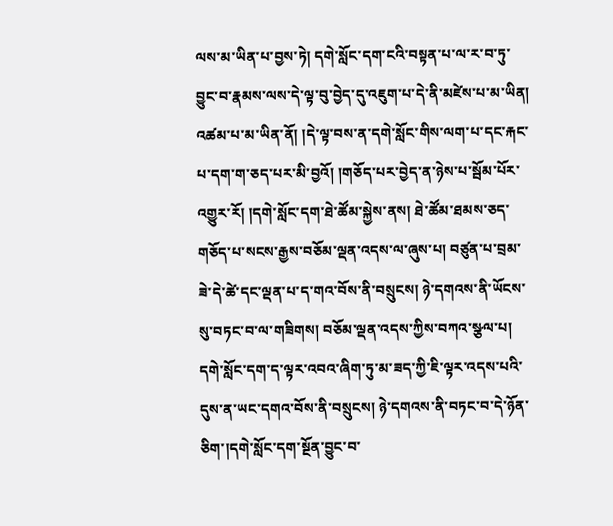ལས་མ་ཡིན་པ་བྱས་ཏེ། དགེ་སློང་དག་ངའི་བསྟན་པ་ལ་ར་བ་ཏུ་བྱུང་བ་རྣམས་ལས་དེ་ལྟ་བུ་བྱེད་དུ་འཇུག་པ་དེ་ནི་མཛེས་པ་མ་ཡིན། འཚམ་པ་མ་ཡིན་ནོ། །དེ་ལྟ་བས་ན་དགེ་སློང་གིས་ལག་པ་དང་རྐང་པ་དག་ག་ཅད་པར་མི་བྱའོ། །གཅོད་པར་བྱེད་ན་ཉེས་པ་སྦོམ་པོར་འགྱུར་རོ། །དགེ་སློང་དག་ཐེ་ཚོམ་སྐྱེས་ནས། ཐེ་ཚོམ་ཐམས་ཅད་གཅོད་པ་སངས་རྒྱས་བཅོམ་ལྡན་འདས་ལ་ཞུས་པ། བཙུན་པ་བྲམ་ཟེ་དེ་ཚེ་དང་ལྡན་པ་ད་གའ་བོས་ནི་བསྲུངས། ཉེ་དགའས་ནི་ཡོངས་སུ་བཏང་བ་ལ་གཟིགས། བཅོམ་ལྡན་འདས་ཀྱིས་བཀའ་སྩལ་པ། དགེ་སློང་དག་ད་ལྟར་འབའ་ཞིག་ཏུ་མ་ཟད་ཀྱི་ཇི་ལྟར་འདས་པའི་དུས་ན་ཡང་དགའ་བོས་ནི་བསྲུངས། ཉེ་དགའས་ནི་བཏང་བ་དེ་ཉོན་ཅིག་།དགེ་སློང་དག་སྔོན་བྱུང་བ་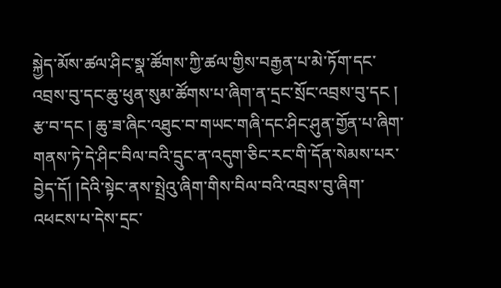སྐྱེད་མོས་ཚལ་ཤིང་སྣ་ཚོགས་ཀྱི་ཚལ་གྱིས་བརྒྱན་པ་མེ་ཏོག་དང་འབྲས་བུ་དང་ཆུ་ཕུན་སུམ་ཚོགས་པ་ཞིག་ན་དྲང་སྲོང་འབྲས་བུ་དང ། རྩ་བ་དང ། ཆུ་ཟ་ཞིང་འཐུང་བ་གཡང་གཞི་དང་ཤིང་ཤུན་གྱོན་པ་ཞིག་གནས་ཏེ་དེ་ཤིང་བིལ་བའི་དྲུང་ན་འདུག་ཅིང་རང་གི་དོན་སེམས་པར་བྱེད་དོ། །དེའི་སྟེང་ནས་སྤྲེའུ་ཞིག་གིས་བིལ་བའི་འབྲས་བུ་ཞིག་འཕངས་པ་དེས་དྲང་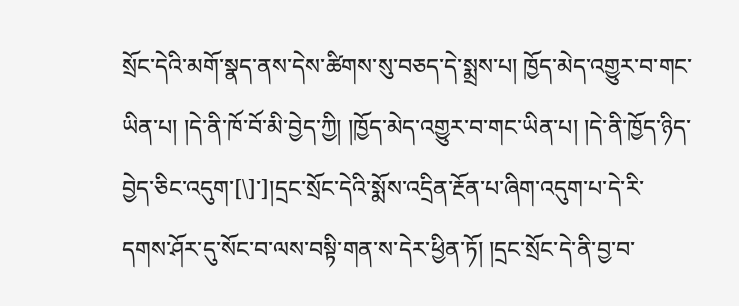སྲོང་དེའི་མགོ་སྣད་ནས་དེས་ཚིགས་སུ་བཅད་དེ་སྨྲས་པ། ཁྱོད་མེད་འགྱུར་བ་གང་ཡིན་པ། །དེ་ནི་ཁོ་བོ་མི་བྱེད་ཀྱི། །ཁྱོད་མེད་འགྱུར་བ་གང་ཡིན་པ། །དེ་ནི་ཁྱོད་ཉིད་བྱེད་ཅིང་འདུག་[\]་]།དྲང་སྲོང་དེའི་སྨོས་འདྲིན་རྔོན་པ་ཞིག་འདུག་པ་དེ་རི་དགས་ཤོར་དུ་སོང་བ་ལས་བསྟི་གན་ས་དེར་ཕྱིན་ཏོ། །དྲང་སྲོང་དེ་ནི་བྱ་བ་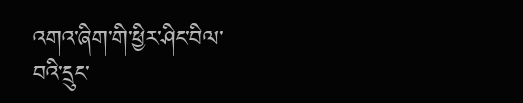འགའ་ཞིག་གི་ཕྱིར་ཤིང་བིལ་བའི་དྲུང་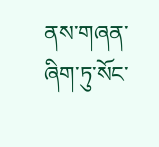ནས་གཞན་ཞིག་ཏུ་སོང་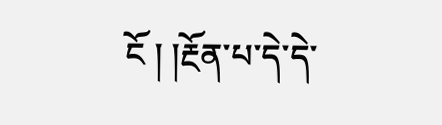ངོ ། །རྔོན་པ་དེ་དེ་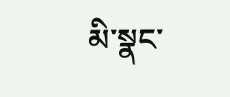མི་སྣང་